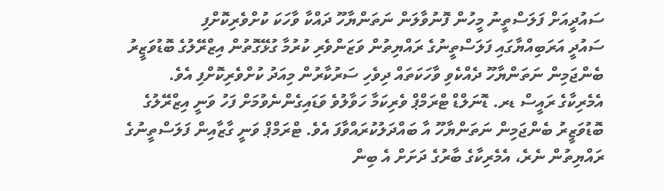ސައުދީއަށް ފަލަސްތީނު މީހުން ފޮނުވާލަން ނަތަންޔާހޫ ދައްކާ ވާހަކަ ކުށްވެރިކޮށްފި
ސައުދީ އަރަބިއްޔާގައި ފަލަސްތީނުގެ ރައްޔިތުން ވަޒަންވެރި ކުރުމާ ގުޅޭގޮތުން އިޒްރޭލުގެ ބޮޑުވަޒީރު ބެންޖަމިން ނަތަންޔާހޫ ދެއްކެވި ވާހަކަތައް ދިވެހި ސަރުކާރުން މިއަދު ކުށްވެރިކޮށްފި އެވެ.
އެމެރިކާގެ ރައީސް ޑރ. ޑޮނަލްޑް ޓްރަމްޕް ވެރިކަމާ ހަވާލުވެ ވަޑައިގެންނެވުމަށް ފަހު ވަނީ އިޒްރޭލުގެ ބޮޑުވަޒީރު ބެންޖަމިން ނަތަންޔާހޫ އާ ބައްދަލުކުރައްވާފަ އެވެ. ޓްރަމްޕް ވަނީ ގާޒާއިން ފަލަސްތީނުގެ ރައްޔިތުން ނެރެ، އެމެރިކާގެ ބާރުގެ ދަށަށް އެ ބިން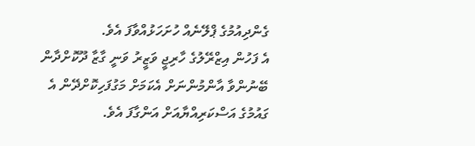ގެންދިއުމުގެ ޕްލޭނެއް ހުށަހަޅުއްވާފަ އެވެ.
އެ ފަހުން އިޒްރޭލުގެ ހާރިޖީ ވަޒީރު ވަނީ ގާޒާ ދޫކޮށްދާން ބޭނުންވާ އާންމުންނަށް އެކަމަށް މަގުފަހިކޮށްދޭން އެ ގައުމުގެ އަސްކަރިއްޔާއަށް އަންގާފަ އެވެ.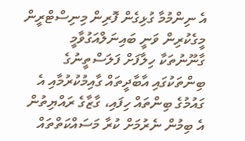އެ ނިންމުމާ ގުޅިގެން ފޮރިން މިނިސްޓްރީން މީގެކުރިން ވަނީ ބައިނަލްއަގުވާމީ ގާނޫނުތަކާ ހިލާފަށް ފަލަސްތީނުގެ ބިންތަކުގައި އާބާދީތައް ގާއިމުކުރުމާއި އެ ގައުމުގެ ބިންތައް ހިފައި، ގާޒާގެ ރައްޔިތުން އެ ބިމުން ނެރުމަށް ކުރާ މަސައްކަތްތައް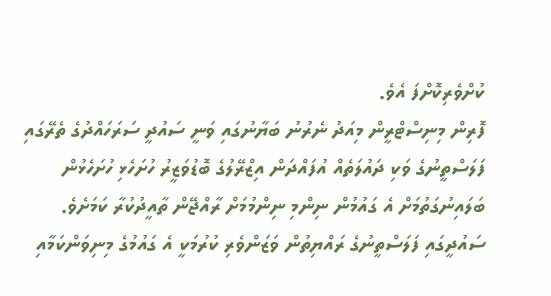ކުށްވެރިކޮށްފަ އެވެ.
ފޮރިން މިނިސްޓްރީން މިއަދު ނެރުނު ބަޔާނުގައި ވަނީ ސައުދީ ސަރަހައްދުގެ ތެރޭގައި ފަލަސްތީނުގެ ވަކި ދައުލަތެއް އުފައްދަން އިޒްރޭލުގެ ބޮޑުވަޒީރު ހުށަހެޅި ހުށަހެޅުން ބަލައިނުގަތުމަށް އެ ގައުމުން ނިންމި ނިންމުމަށް ރާއްޖޭން ތާއީދުކުރާ ކަމަށެވެ.
ސައުދީގައި ފަލަސްތީނުގެ ރައްޔިތުން ވަޒަންވެރި ކުރުމަކީ އެ ގައުމުގެ މިނިވަންކަމާއި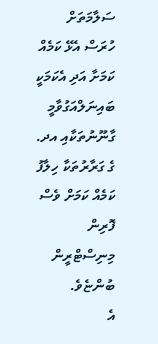ސަލާމަތަށް ހުރަސް އެޅޭ ކަމެއް ކަމަށާ އަދި އެކަމަކީ ބައިނަލްއަގުވާމީ ގާނޫނުތަކާއި އދ. ގެ ގަރާރުތަކާ ހިލާފު ކަމެއް ކަމަށް ވެސް ފޮރިން މިނިސްޓްރީން ބުންޏެވެ.
އެ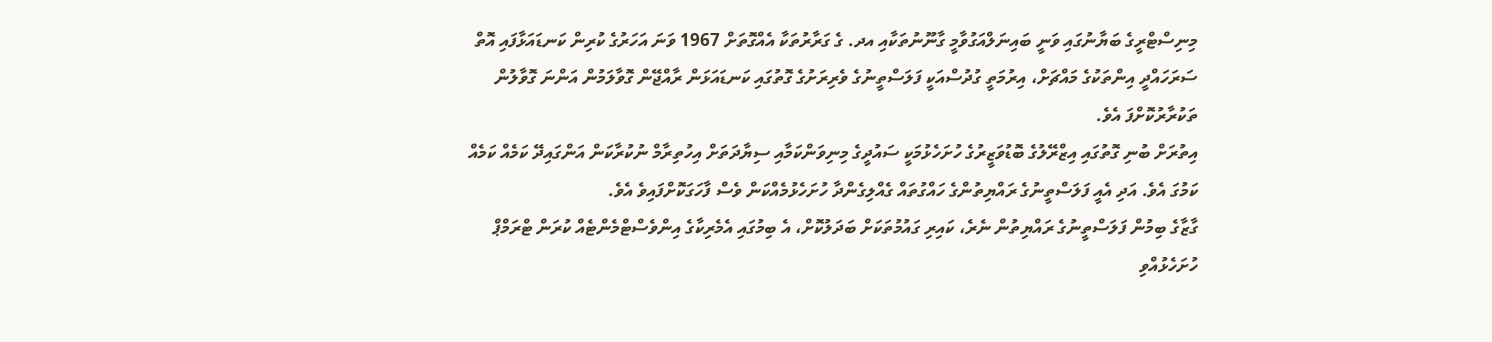މިނިސްޓްރީގެ ބަޔާނުގައި ވަނީ ބައިނަލްއަގުވާމީ ގާނޫނުތަކާއި އދ. ގެ ގަރާރުތަކާ އެއްގޮތަށް 1967 ވަނަ އަހަރުގެ ކުރިން ކަނޑައަޅާފައި އޮތް ސަރަހައްދީ އިންތަކުގެ މައްޗަށް، އިރުމަތީ ގުދުސްއަކީ ފަލަސްތީނުގެ ވެރިރަށުގެ ގޮތުގައި ކަނޑައަޅަން ރާއްޖޭން ގޮވާލަމުން އަންނަ ގޮވާލުން ތަކުރާރުކޮށްފަ އެވެ.
އިތުރަށް ބުނި ގޮތުގައި އިޒްރޭލުގެ ބޮޑުވަޒީރުގެ ހުށަހެޅުމަކީ ސައުދީގެ މިނިވަންކަމާއި ސިޔާދަތަށް އިހުތިރާމް ނުކުރާކަން އަންގައިދޭ ކަމެއް ކަމެއް ކަމުގަ އެވެ. އަދި އެއީ ފަލަސްތީނުގެ ރައްޔިތުންގެ ހައްގުތައް ގެއްލިގެންދާ ހުށަހެޅުމެއްކަން ވެސް ފާހަގަކޮށްފައިވެ އެވެ.
ގާޒާގެ ބިމުން ފަލަސްތީނުގެ ރައްޔިތުން ނެރެ، ކައިރި ގައުމުތަކަށް ބަދަލުކޮށް، އެ ބިމުގައި އެމެރިކާގެ އިންވެސްޓްމެންޓެއް ކުރަން ޓްރަމްޕް ހުށަހެޅުއްވި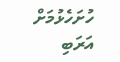ހުށަހެޅުމަށް އަރަބި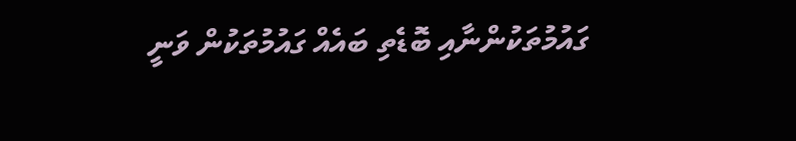ގައުމުތަކުންނާއި ބޮޑެތި ބައެއް ގައުމުތަކުން ވަނީ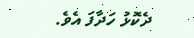ދެކޮޅު ހަދާފަ އެވެ.